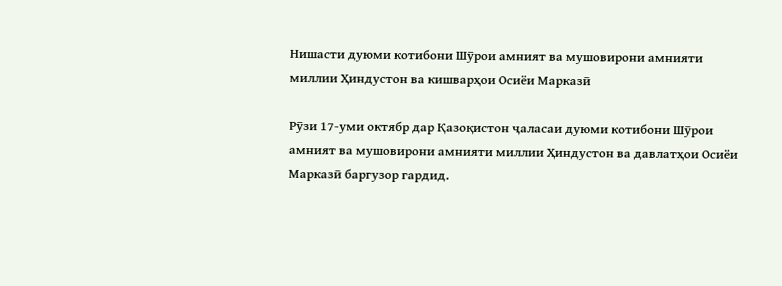Нишасти дуюми котибони Шӯрои амният ва мушовирони амнияти миллии Ҳиндустон ва кишварҳои Осиёи Марказӣ

Рӯзи 17-уми октябр дар Қазоқистон ҷаласаи дуюми котибони Шӯрои амният ва мушовирони амнияти миллии Ҳиндустон ва давлатҳои Осиёи Марказӣ баргузор гардид.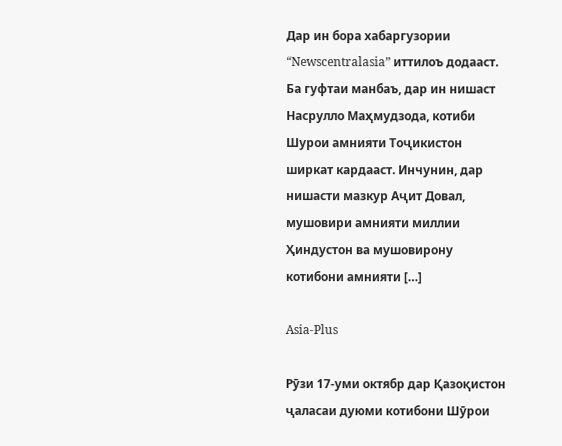Дар ин бора хабаргузории “Newscentralasia” иттилоъ додааст. Ба гуфтаи манбаъ, дар ин нишаст Насрулло Маҳмудзода, котиби Шурои амнияти Тоҷикистон ширкат кардааст. Инчунин, дар нишасти мазкур Аҷит Довал, мушовири амнияти миллии Ҳиндустон ва мушовирону котибони амнияти […]

Asia-Plus

Рӯзи 17-уми октябр дар Қазоқистон ҷаласаи дуюми котибони Шӯрои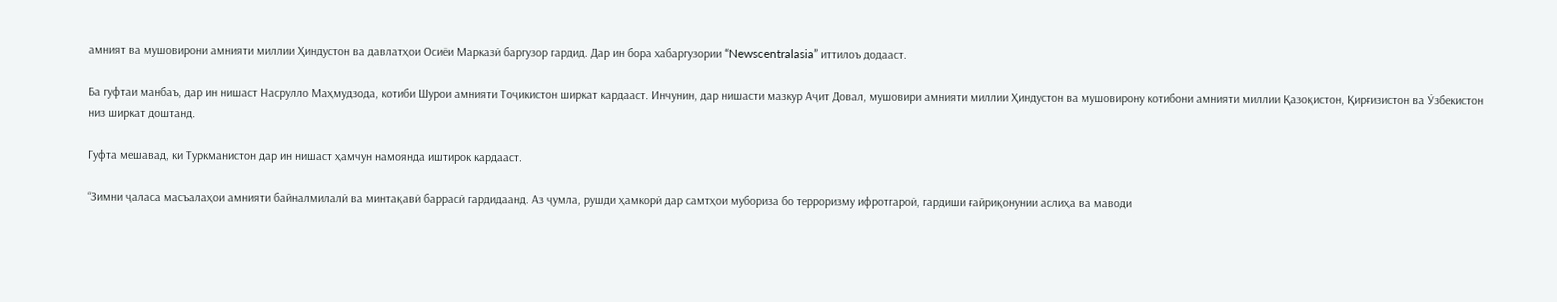амният ва мушовирони амнияти миллии Ҳиндустон ва давлатҳои Осиёи Марказӣ баргузор гардид. Дар ин бора хабаргузории “Newscentralasia” иттилоъ додааст.

Ба гуфтаи манбаъ, дар ин нишаст Насрулло Маҳмудзода, котиби Шурои амнияти Тоҷикистон ширкат кардааст. Инчунин, дар нишасти мазкур Аҷит Довал, мушовири амнияти миллии Ҳиндустон ва мушовирону котибони амнияти миллии Қазоқистон, Қирғизистон ва Ӯзбекистон низ ширкат доштанд.

Гуфта мешавад, ки Туркманистон дар ин нишаст ҳамчун намоянда иштирок кардааст.

“Зимни ҷаласа масъалаҳои амнияти байналмилалӣ ва минтақавӣ баррасӣ гардидаанд. Аз ҷумла, рушди ҳамкорӣ дар самтҳои мубориза бо терроризму ифротгароӣ, гардиши ғайриқонунии аслиҳа ва маводи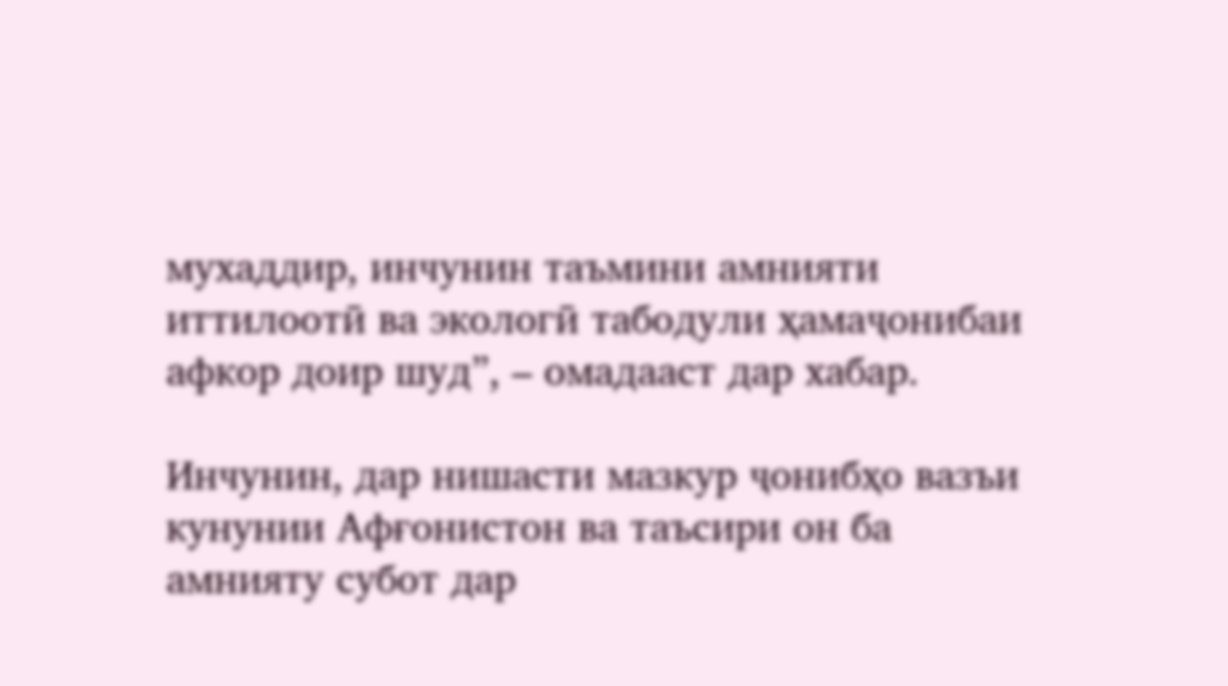мухаддир, инчунин таъмини амнияти иттилоотӣ ва экологӣ табодули ҳамаҷонибаи афкор доир шуд”, – омадааст дар хабар.

Инчунин, дар нишасти мазкур ҷонибҳо вазъи кунунии Афғонистон ва таъсири он ба амнияту субот дар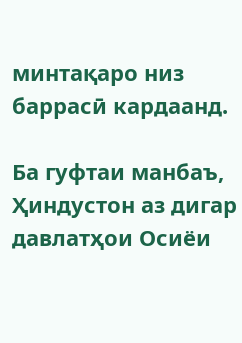минтақаро низ баррасӣ кардаанд.

Ба гуфтаи манбаъ, Ҳиндустон аз дигар давлатҳои Осиёи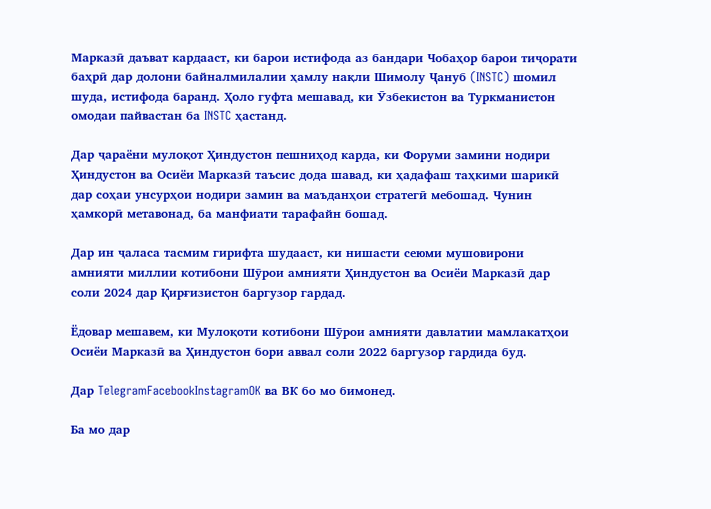Марказӣ даъват кардааст, ки барои истифода аз бандари Чобаҳор барои тиҷорати баҳрӣ дар долони байналмилалии ҳамлу нақли Шимолу Ҷануб (INSTC) шомил шуда, истифода баранд. Ҳоло гуфта мешавад, ки Ӯзбекистон ва Туркманистон омодаи пайвастан ба INSTC ҳастанд.

Дар ҷараёни мулоқот Ҳиндустон пешниҳод карда, ки Форуми замини нодири Ҳиндустон ва Осиёи Марказӣ таъсис дода шавад, ки ҳадафаш таҳкими шарикӣ дар соҳаи унсурҳои нодири замин ва маъданҳои стратегӣ мебошад. Чунин ҳамкорӣ метавонад, ба манфиати тарафайн бошад.

Дар ин ҷаласа тасмим гирифта шудааст, ки нишасти сеюми мушовирони амнияти миллии котибони Шӯрои амнияти Ҳиндустон ва Осиёи Марказӣ дар соли 2024 дар Қирғизистон баргузор гардад.

Ёдовар мешавем, ки Мулоқоти котибони Шӯрои амнияти давлатии мамлакатҳои Осиёи Марказӣ ва Ҳиндустон бори аввал соли 2022 баргузор гардида буд.

Дар TelegramFacebookInstagramOK ва ВК бо мо бимонед.

Ба мо дар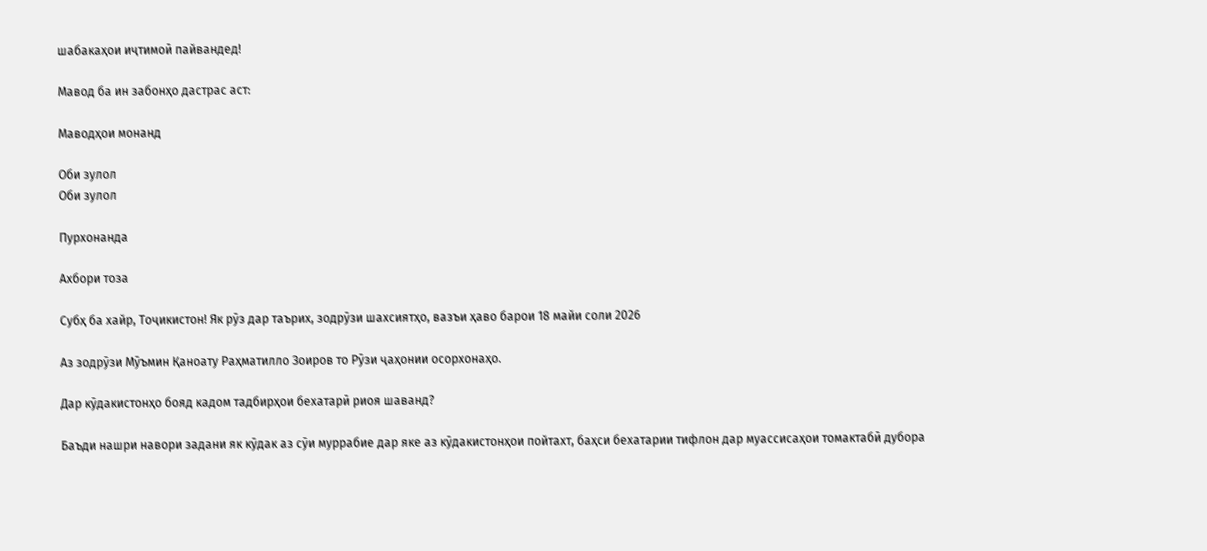шабакаҳои иҷтимоӣ пайвандед!

Мавод ба ин забонҳо дастрас аст:

Маводҳои монанд

Оби зулол
Оби зулол

Пурхонанда

Ахбори тоза

Субҳ ба хайр, Тоҷикистон! Як рӯз дар таърих, зодрӯзи шахсиятҳо, вазъи ҳаво барои 18 майи соли 2026

Аз зодрӯзи Мӯъмин Қаноату Раҳматилло Зоиров то Рӯзи ҷаҳонии осорхонаҳо.

Дар кӯдакистонҳо бояд кадом тадбирҳои бехатарӣ риоя шаванд?

Баъди нашри навори задани як кӯдак аз сӯи муррабие дар яке аз кӯдакистонҳои пойтахт, баҳси бехатарии тифлон дар муассисаҳои томактабӣ дубора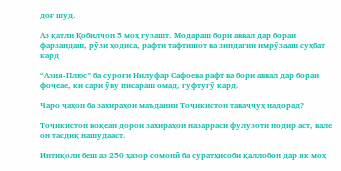доғ шуд.

Аз қатли Қобилҷон 5 моҳ гузашт. Модараш бори аввал дар бораи фарзандаш, рӯзи ҳодиса, рафти тафтишот ва зиндагии имрӯзааш суҳбат кард

“Азия-Плюс” ба суроғи Нилуфар Сафоева рафт ва бори аввал дар бораи фоҷеае, ки сари ӯву писараш омад, гуфтугӯ кард.

Чаро ҷаҳон ба захираҳои маъдании Тоҷикистон таваҷҷуҳ надорад?

Тоҷикистон воқеан дорои захираҳои назарраси фулузоти нодир аст, вале он тасдиқ нашудааст.

Интиқоли беш аз 250 ҳазор сомонӣ ба суратҳисоби қаллобон дар як моҳ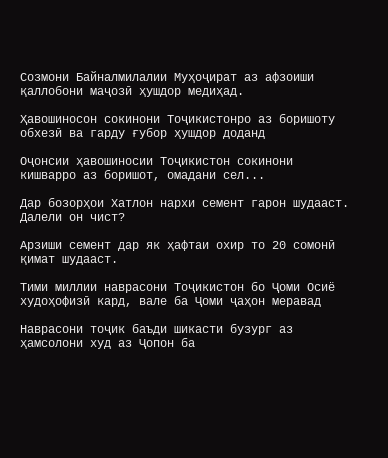Созмони Байналмилалии Муҳоҷират аз афзоиши қаллобони маҷозӣ ҳушдор медиҳад.

Ҳавошиносон сокинони Тоҷикистонро аз боришоту обхезӣ ва гарду ғубор ҳушдор доданд

Оҷонсии ҳавошиносии Тоҷикистон сокинони кишварро аз боришот, омадани сел...

Дар бозорҳои Хатлон нархи семент гарон шудааст. Далели он чист?

Арзиши семент дар як ҳафтаи охир то 20 сомонӣ қимат шудааст.

Тими миллии наврасони Тоҷикистон бо Ҷоми Осиё худоҳофизӣ кард, вале ба Ҷоми ҷаҳон меравад

Наврасони тоҷик баъди шикасти бузург аз ҳамсолони худ аз Ҷопон ба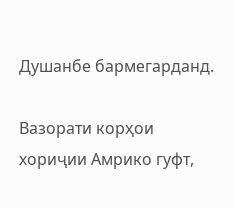Душанбе бармегарданд.

Вазорати корҳои хориҷии Амрико гуфт,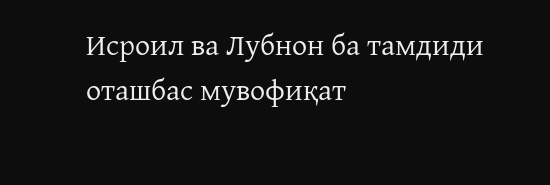Исроил ва Лубнон ба тамдиди оташбас мувофиқат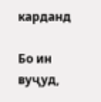карданд

Бо ин вуҷуд,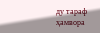ду тараф ҳамвора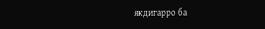якдигарро ба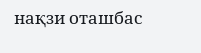нақзи оташбас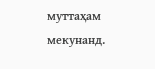муттаҳам мекунанд.